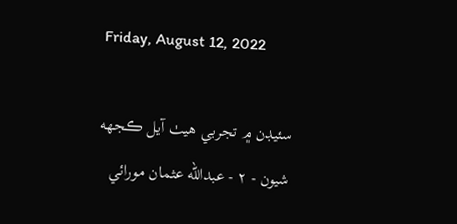Friday, August 12, 2022

سئيڊن ۾ تجربي هيٺ آيل ڪجهه شيون - ۲ - عبدالله عثمان مورائي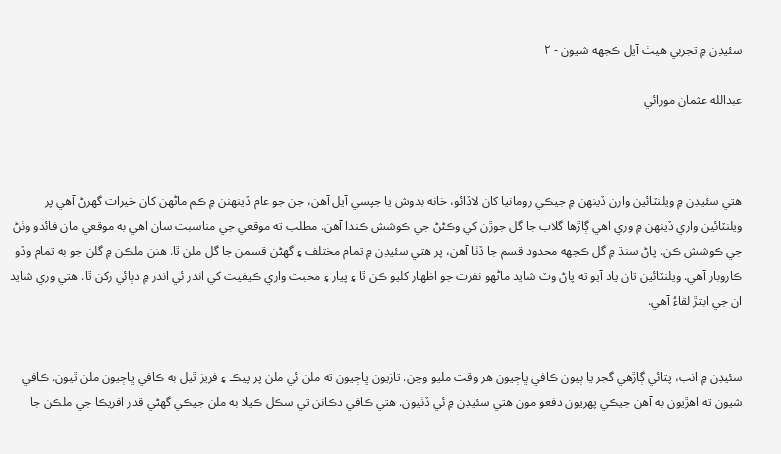سئيڊن ۾ تجربي هيٺ آيل ڪجهه شيون - ۲

عبدالله عثمان مورائي



هتي سئيڊن ۾ ويلنٽائين وارن ڏينهن ۾ جيڪي رومانيا کان لاڏائو، خانه بدوش يا جپسي آيل آهن، جن جو عام ڏينهنن ۾ ڪم ماڻهن کان خيرات گهرڻ آهي پر ويلنٽائين واري ڏينهن ۾ وري اهي ڳاڙها گلاب جا گل جوڙن کي وڪڻڻ جي ڪوشش ڪندا آهن. مطلب ته موقعي جي مناسبت سان اهي به موقعي مان فائدو وٺڻ جي ڪوشش ڪن. پاڻ سنڌ ۾ گل ڪجهه محدود قسم جا ڏٺا آهن، پر هتي سئيڊن ۾ تمام مختلف ۽ گهڻن قسمن جا گل ملن ٿا. هنن ملڪن ۾ گلن جو به تمام وڏو ڪاروبار آهي. ويلنٽائين تان ياد آيو ته پاڻ وٽ شايد ماڻهو نفرت جو اظهار کليو ڪن ٿا ۽ پيار ۽ محبت واري ڪيفيت کي اندر ئي اندر ۾ دٻائي رکن ٿا. هتي وري شايد ان جي ابتڙ لقاءُ آهي.


سئيڊن ۾ انب، پتائي ڳاڙهي گجر يا ٻيون ڪافي ڀاڄيون هر وقت مليو وڃن. تازيون ڀاڄيون ته ملن ئي ملن پر پيڪ ۽ فريز ٿيل به ڪافي ڀاڄيون ملن ٿيون. ڪافي شيون ته اهڙيون به آهن جيڪي پهريون دفعو مون هتي سئيڊن ۾ ئي ڏٺيون. هتي ڪافي دڪانن تي سڪل ڪيلا به ملن جيڪي گهڻي قدر افريڪا جي ملڪن جا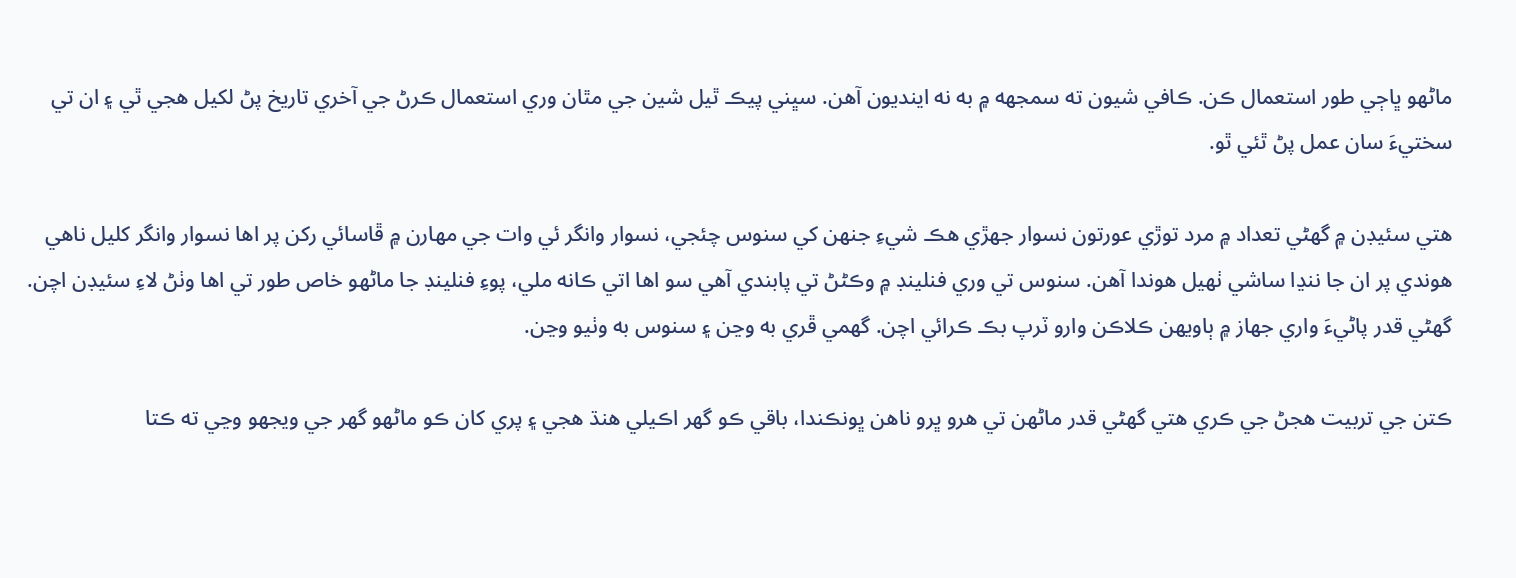ماڻهو ڀاڄي طور استعمال ڪن. ڪافي شيون ته سمجهه ۾ به نه اينديون آهن. سڀني پيڪ ٿيل شين جي مٿان وري استعمال ڪرڻ جي آخري تاريخ پڻ لکيل هجي ٿي ۽ ان تي سختيءَ سان عمل پڻ ٿئي ٿو.

هتي سئيڊن ۾ گهڻي تعداد ۾ مرد توڙي عورتون نسوار جهڙي هڪ شيءِ جنهن کي سنوس چئجي، نسوار وانگر ئي وات جي مهارن ۾ ڦاسائي رکن پر اها نسوار وانگر کليل ناهي هوندي پر ان جا ننڍا ساشي ٺهيل هوندا آهن. سنوس تي وري فنلينڊ ۾ وڪڻڻ تي پابندي آهي سو اها اتي ڪانه ملي، پوءِ فنلينڊ جا ماڻهو خاص طور تي اها وٺڻ لاءِ سئيڊن اچن. گهڻي قدر پاڻيءَ واري جهاز ۾ ٻاويهن ڪلاڪن وارو ٽرپ بڪ ڪرائي اچن. گهمي ڦري به وڃن ۽ سنوس به وٺيو وڃن.

ڪتن جي تربيت هجڻ جي ڪري هتي گهڻي قدر ماڻهن تي هرو ڀرو ناهن ڀونڪندا، باقي ڪو گهر اڪيلي هنڌ هجي ۽ پري کان ڪو ماڻهو گهر جي ويجهو وڃي ته ڪتا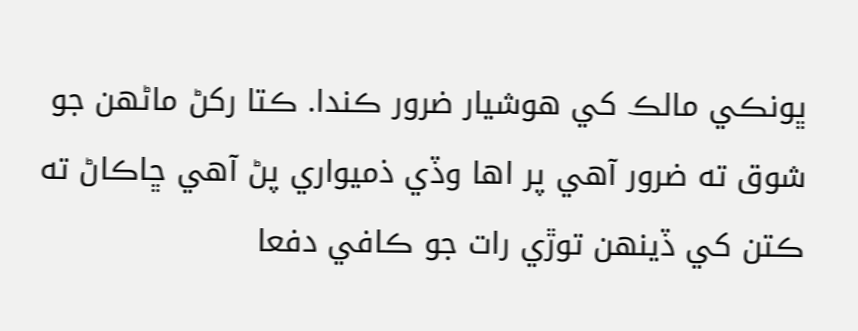ڀونڪي مالڪ کي هوشيار ضرور ڪندا. ڪتا رکڻ ماڻهن جو شوق ته ضرور آهي پر اها وڏي ذميواري پڻ آهي ڇاڪاڻ ته ڪتن کي ڏينهن توڙي رات جو ڪافي دفعا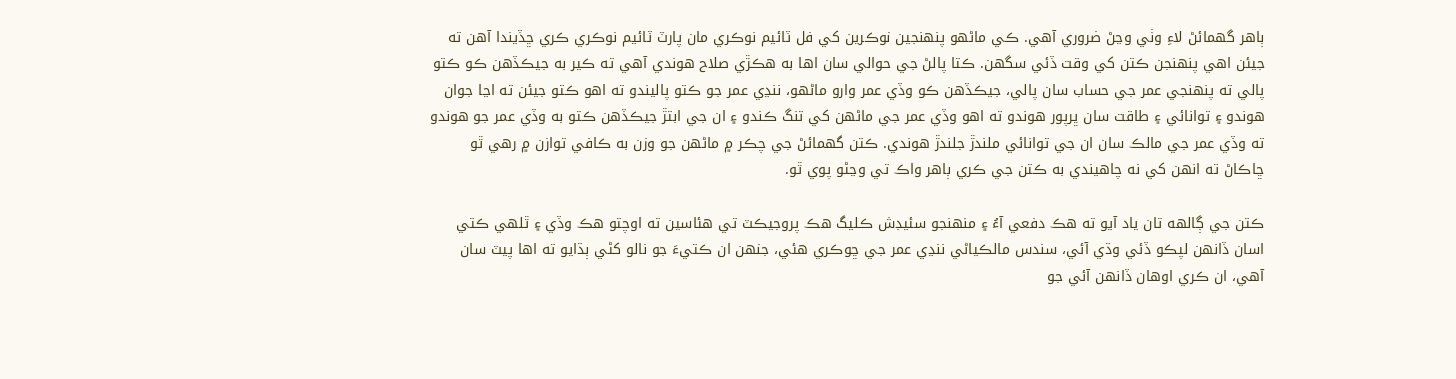ٻاهر گهمائڻ لاءِ وٺي وڃڻ ضروري آهي. ڪي ماڻهو پنهنجين نوڪرين کي فل ٽائيم نوڪري مان پارٽ ٽائيم نوڪري ڪري ڇڏيندا آهن ته جيئن اهي پنهنجن ڪتن کي وقت ڏئي سگهن. ڪتا پالڻ جي حوالي سان اها به هڪڙي صلاح هوندي آهي ته ڪير به جيڪڏهن ڪو ڪتو پالي ته پنهنجي عمر جي حساب سان پالي، جيڪڏهن ڪو وڏي عمر وارو ماڻهو، ننڍي عمر جو ڪتو پاليندو ته اهو ڪتو جيئن ته اڃا جوان هوندو ۽ توانائي ۽ طاقت سان ڀرپور هوندو ته اهو وڏي عمر جي ماڻهن کي تنگ ڪندو ۽ ان جي ابتڙ جيڪڏهن ڪتو به وڏي عمر جو هوندو ته وڏي عمر جي مالڪ سان ان جي توانائي ملندڙ جلندڙ هوندي. ڪتن گهمائڻ جي چڪر ۾ ماڻهن جو وزن به ڪافي توازن ۾ رهي ٿو ڇاڪاڻ ته انهن کي نه چاهيندي به ڪتن جي ڪري ٻاهر واڪ تي وڃڻو پوي ٿو.

ڪتن جي ڳالهه تان ياد آيو ته هڪ دفعي آءُ ۽ منهنجو سئيڊش ڪليگ هڪ پروجيڪٽ تي هئاسين ته اوچتو هڪ وڏي ۽ ٿلهي ڪتي اسان ڏانهن لپڪو ڏئي وڌي آئي، سندس مالڪياڻي ننڍي عمر جي ڇوڪري هئي، جنهن ان ڪتيءَ جو نالو کڻي ٻڌايو ته اها پيٽ سان آهي، ان ڪري اوهان ڏانهن آئي جو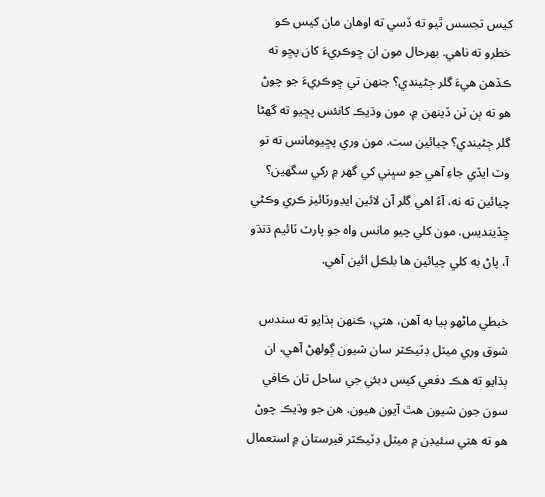کيس تجسس ٿيو ته ڏسي ته اوهان مان کيس ڪو خطرو ته ناهي. بهرحال مون ان ڇوڪريءَ کان پڇو ته ڪڏهن هيءَ گلر ڄڻيندي؟ جنهن تي ڇوڪريءَ جو چوڻ هو ته ٻن ٽن ڏينهن ۾، مون وڌيڪ کانئس پڇيو ته گهڻا گلر ڄڻيندي؟ چيائين ست. مون وري پڇيومانس ته تو وٽ ايڏي جاءِ آهي جو سڀني کي گهر ۾ رکي سگهين؟ چيائين ته نه، آءُ اهي گلر آن لائين ايڊورٽائيز ڪري وڪڻي ڇڏينديس. مون کلي چيو مانس واه جو پارٽ ٽائيم ڌنڌو آ، پاڻ به کلي چيائين ها بلڪل ائين آهي.

خبطي ماڻهو ٻيا به آهن، هتي، ڪنهن ٻڌايو ته سندس شوق وري ميٽل ڊٽيڪٽر سان شيون ڳولهڻ آهي، ان ٻڌايو ته هڪ دفعي کيس دبئي جي ساحل تان ڪافي سون جون شيون هٿ آيون هيون. هن جو وڌيڪ چوڻ هو ته هتي سئيڊن ۾ ميٽل ڊٽيڪٽر قبرستان ۾ استعمال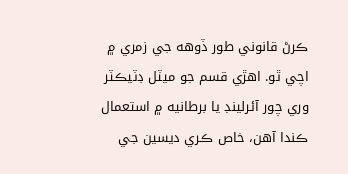ڪرڻ قانوني طور ڏوهه جي زمري ۾ اچي ٿو. اهڙي قسم جو ميٽل ڊٽيڪٽر وري چور آئرلينڊ يا برطانيه ۾ استعمال ڪندا آهن، خاص ڪري ديسين جي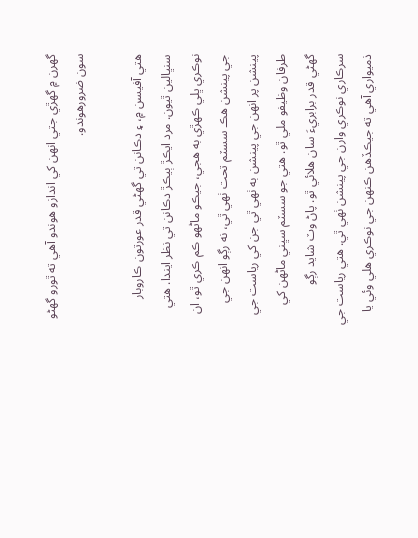گهرن ۾ گهڙي جتي انهن کي اندازو هوندو آهي ته ٿورو گهڻو سون ضرورهوندو.

هتي آفيسن ۾، ۽ دڪانن تي گهڻي قدر عورتون ڪاروبار سنڀالين ٿيون. مرد ايڪڙ ٻيڪڙ دڪانن تي نظر ايندا. هتي نوڪري ڀلي ڪهڙي به هجي، جيڪو ماڻهو ڪم ڪري ٿو، ان جي پينشن هڪ سسٽم تحت ٺهي ٿي، نه رڳو انهن جي پينشن پر انهن جي پينشن به ٺهي ٿي جن کي رياست جي طرفان وظيفو ملي ٿو. هتي جو سسٽم سڀني ماڻهن کي گهڻي قدر برابريءَ سان هلائي ٿو. پاڻ وٽ شايد رڳو سرڪاري نوڪري وارن جي پينشن ٺهي ٿي. هتي رياست جي ذميواري آهي ته جيڪڏهن ڪنهن جي نوڪري هلي وئي يا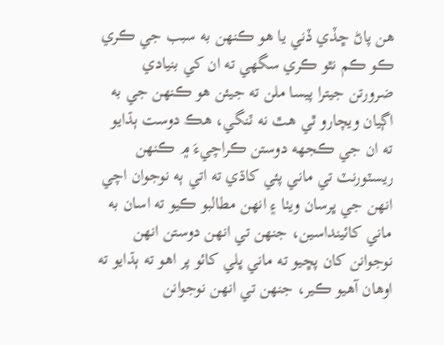هن پاڻ ڇڏي ڏني يا هو ڪنهن به سبب جي ڪري ڪو ڪم نٿو ڪري سگهي ته ان کي بنيادي ضرورتن جيترا پيسا ملن ته جيئن هو ڪنهن جي به اڳيان ويچارو ٿي هٿ نه ٽنگي، هڪ دوست ٻڌايو ته ان جي ڪجهه دوستن ڪراچيءَ ۾ ڪنهن ريسٽورنٽ تي ماني پئي کاڌي ته اتي ٻه نوجوان اچي انهن جي ڀرسان ويٺا ۽ انهن مطالبو ڪيو ته اسان به ماني کائينداسين، جنهن تي انهن دوستن انهن نوجوانن کان پڇيو ته ماني ڀلي کائو پر اهو ته ٻڌايو ته اوهان آهيو ڪير، جنهن تي انهن نوجوانن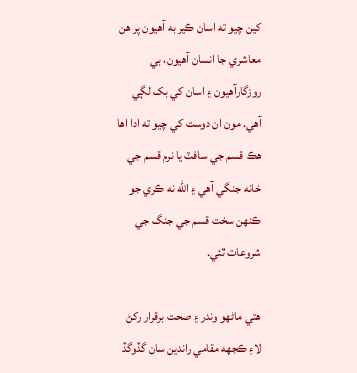کين چيو ته اسان ڪير به آهيون پر هن معاشري جا انسان آهيون، بي روزگارآهيون ۽ اسان کي بک لڳي آهي. مون ان دوست کي چيو ته ادا اها هڪ قسم جي سافٽ يا نرم قسم جي خانه جنگي آهي ۽ الله نه ڪري جو ڪنهن سخت قسم جي جنگ جي شروعات ٿئي.

هتي ماڻهو وندر ۽ صحت برقرار رکڻ لاءِ ڪجهه مقامي راندين سان گڏوگڏ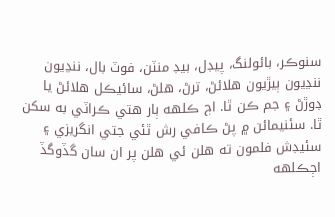سنوڪر، بائولنگ، پيڊل، بيڊ منٽن، فوٽ بال، ننڍيون ننڍيون ٻيڙيون هلائڻ، ترڻ، هلڻ، سائيڪل هلائڻ يا ڊوڙڻ ۽ جم ڪن ٿا. اڄ ڪلهه ٻار هتي ڪراٽي به سکن ٿا. سئنيمائن ۾ پڻ ڪافي رش ٿئي جتي انگريزي ۽ سئيڊش فلمون ته هلن ئي هلن پر ان سان گڏوگڏ اڄڪلهه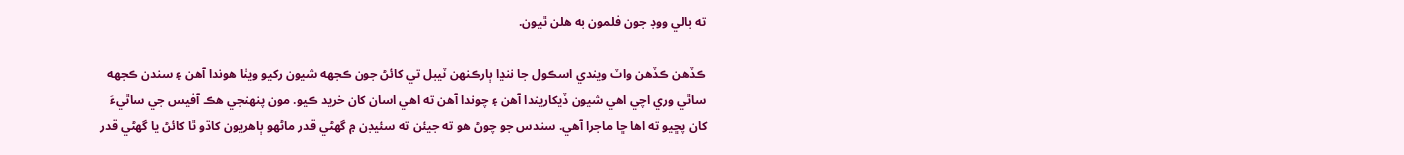ته بالي ووڊ جون فلمون به هلن ٿيون.

ڪڏهن ڪڏهن واٽ ويندي اسڪول جا ننڍا ٻارڪنهن ٽيبل تي کائڻ جون ڪجهه شيون رکيو ويٺا هوندا آهن ۽ سندن ڪجهه ساٿي وري اچي اهي شيون ڏيکاريندا آهن ۽ چوندا آهن ته اهي اسان کان خريد ڪيو. مون پنهنجي هڪ آفيس جي ساٿيءَ کان پڇيو ته اها ڇا ماجرا آهي. سندس جو چوڻ هو ته جيئن ته سئيڊن ۾ گهڻي قدر ماڻهو ٻاهريون کاڌو ٿا کائڻ يا گهڻي قدر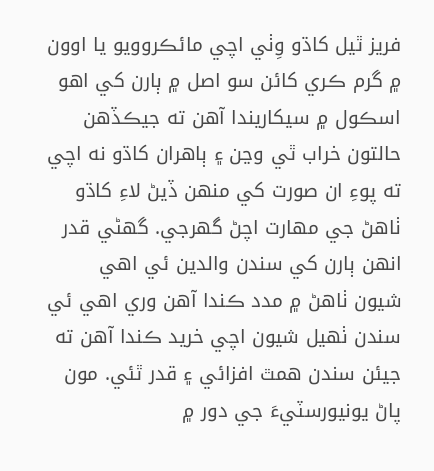فريز ٿيل کاڌو وِٺي اچي مائڪروويو يا اوون ۾ گرم ڪري کائن سو اصل ۾ ٻارن کي اهو اسڪول ۾ سيکاريندا آهن ته جيڪڏهن حالتون خراب ٿي وڃن ۽ ٻاهران کاڌو نه اچي ته پوءِ ان صورت کي منهن ڏيڻ لاءِ کاڌو ٺاهڻ جي مهارت اچڻ گهرجي. گهڻي قدر انهن ٻارن کي سندن والدين ئي اهي شيون ٺاهڻ ۾ مدد ڪندا آهن وري اهي ئي سندن ٺهيل شيون اچي خريد ڪندا آهن ته جيئن سندن همٿ افزائي ۽ قدر ٿئي. مون پاڻ يونيورسٽيءَ جي دور ۾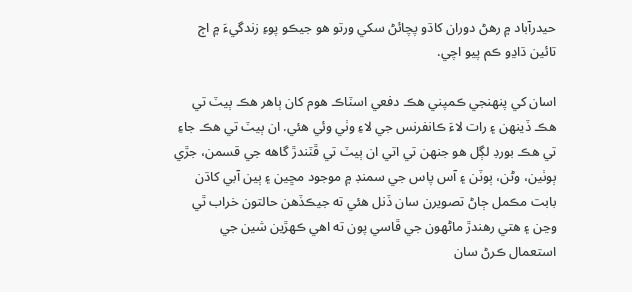حيدرآباد ۾ رهڻ دوران کاڌو پچائڻ سکي ورتو هو جيڪو پوءِ زندگيءَ ۾ اڄ تائين ڌاڍو ڪم پيو اچي.

اسان کي پنهنجي ڪمپني هڪ دفعي اسٽاڪ هوم کان ٻاهر هڪ ٻيٽ تي هڪ ڏينهن ۽ رات لاءَ ڪانفرنس جي لاءِ وٺي وئي هئي. ان ٻيٽ تي هڪ جاءِ تي هڪ بورڊ لڳل هو جنهن تي اتي ان ٻيٽ تي ڦٽندڙ گاهه جي قسمن، جڙي ٻوٺين، وڻن، ٻوٽن ۽ آس پاس جي سمنڊ ۾ موجود مڇين ۽ ٻين آبي کاڌن بابت مڪمل ڄاڻ تصويرن سان ڏنل هئي ته جيڪڏهن حالتون خراب ٿي وڃن ۽ هتي رهندڙ ماڻهون جي ڦاسي پون ته اهي ڪهڙين شين جي استعمال ڪرڻ سان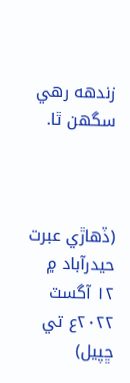زندهه رهي سگهن ٿا.



(ڏھاڙي عبرت حيدرآباد ۾ ۱۲ آگسٽ ۲۰۲۲ع تي ڇپيل)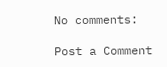No comments:

Post a Comment